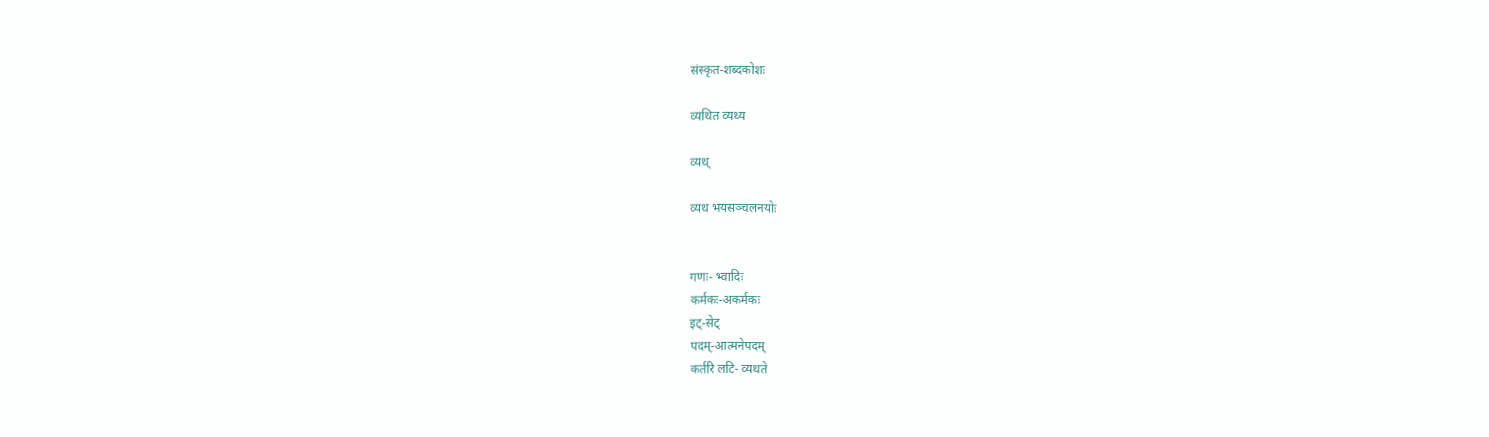संस्कृत-शब्दकोशः

व्यथित व्यथ्य

व्यथ्

व्यथ भयसञ्चलनयोः


गणः- भ्वादिः
कर्मकः-अकर्मकः
इट्-सेट्
पदम्-आत्मनेपदम्
कर्तरि लटि- व्यथते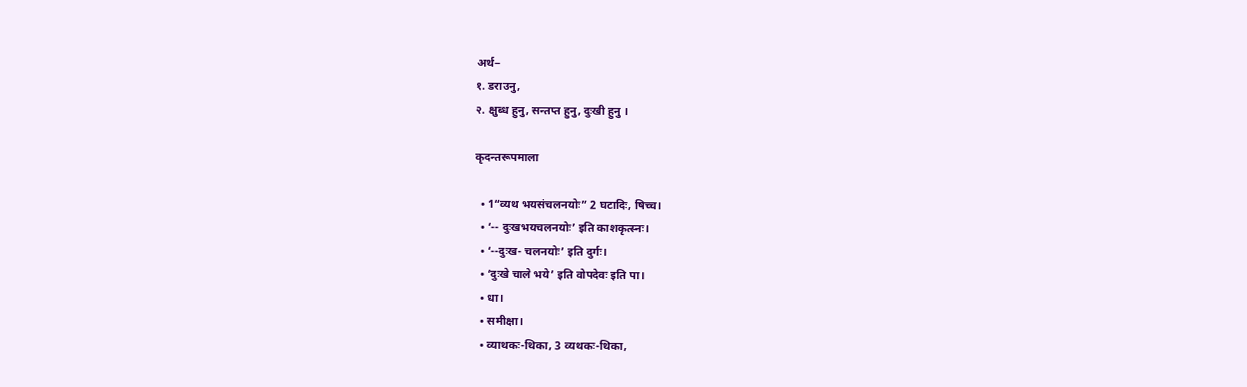अर्थ−
१. डराउनु,
२. क्षुब्ध हुनु, सन्तप्त हुनु, दुःखी हुनु ।

कृदन्तरूपमाला

  • 1“व्यथ भयसंचलनयोः” 2 घटादिः, षिच्च।
  • ‘-- दुःखभयचलनयोः’ इति काशकृत्स्नः।
  • ‘--दुःख- चलनयोः’ इति दुर्गः।
  • ‘दुःखे चाले भये’ इति वोपदेवः इति पा।
  • धा।
  • समीक्षा।
  • व्याथकः-थिका, 3 व्यथकः-थिका,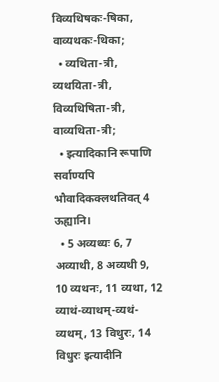विव्यथिषकः-षिका, वाव्यथकः-थिका;
  • व्यथिता-त्री, व्यथयिता-त्री, विव्यथिषिता-त्री, वाव्यथिता-त्री;
  • इत्यादिकानि रूपाणि सर्वाण्यपि भौवादिकक्लथतिवत् 4 ऊह्यानि।
  • 5 अव्यथ्यः 6, 7 अव्याथी, 8 अव्यथी 9, 10 व्यथनः, 11 व्यथा, 12 व्याथं-व्याथम्-व्यथं-व्यथम्, 13 विथुरः, 14 विधुरः इत्यादीनि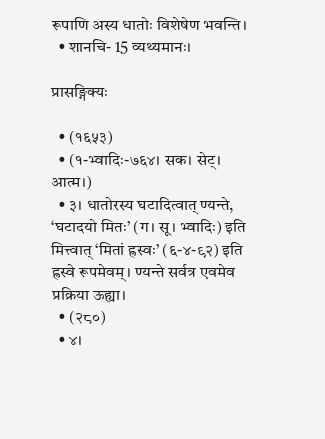रूपाणि अस्य धातोः विशेषेण भवन्ति।
  • शानचि- 15 व्यथ्यमानः।

प्रासङ्गिक्यः

  • (१६५३)
  • (१-भ्वादिः-७६४। सक। सेट्। आत्म।)
  • ३। धातोरस्य घटादित्वात् ण्यन्ते, ‘घटादयो मितः’ (ग। सू। भ्वादिः) इति मित्त्वात् ‘मितां ह्रस्वः’ (६-४-९२) इति ह्रस्वे रूपमेवम्। ण्यन्ते सर्वत्र एवमेव प्रक्रिया ऊह्या।
  • (२८०)
  • ४।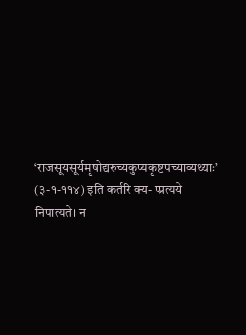‘राजसूयसूर्यमृषोद्यरुच्यकुप्यकृष्टपच्याव्यथ्याः’ (३-१-११४) इति कर्तरि क्य- प्प्रत्यये निपात्यते। न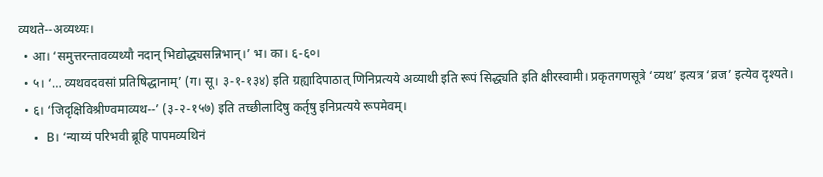व्यथते--अव्यथ्यः।
  • आ। ‘समुत्तरन्तावव्यथ्यौ नदान् भिद्योद्ध्यसन्निभान्।’ भ। का। ६-६०।
  • ५। ‘… व्यथवदवसां प्रतिषिद्धानाम्’ (ग। सू। ३-१-१३४) इति ग्रह्यादिपाठात् णिनिप्रत्यये अव्याथी इति रूपं सिद्ध्यति इति क्षीरस्वामी। प्रकृतगणसूत्रे ‘व्यथ’ इत्यत्र ‘व्रज’ इत्येव दृश्यते।
  • ६। ‘जिदृक्षिविश्रीण्वमाव्यथ--’ (३-२-१५७) इति तच्छीलादिषु कर्तृषु इनिप्रत्यये रूपमेवम्।
  • B। ‘न्याय्यं परिभवी ब्रूहि पापमव्यथिनं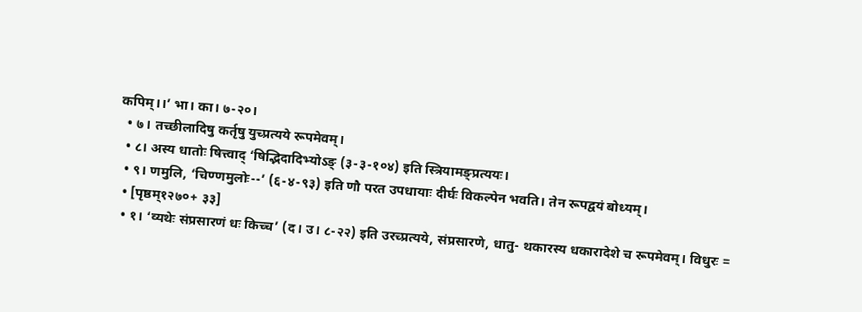कपिम्।।’ भा। का। ७-२०।
  • ७। तच्छीलादिषु कर्तृषु युच्प्रत्यये रूपमेवम्।
  • ८। अस्य धातोः षित्त्वाद् ‘षिद्भिदादिभ्योऽङ् (३-३-१०४) इति स्त्रियामङ्प्रत्ययः।
  • ९। णमुलि, ‘चिण्णमुलोः--’ (६-४-९३) इति णौ परत उपधायाः दीर्घः विकल्पेन भवति। तेन रूपद्वयं बोध्यम्।
  • [पृष्ठम्१२७०+ ३३]
  • १। ‘व्यथेः संप्रसारणं धः किच्च’ (द। उ। ८-२२) इति उरच्प्रत्यये, संप्रसारणे, धातु- थकारस्य धकारादेशे च रूपमेवम्। विधुरः =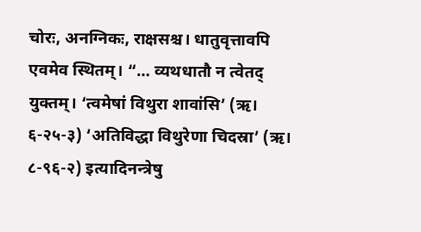चोरः, अनग्निकः, राक्षसश्च। धातुवृत्तावपि एवमेव स्थितम्। “… व्यथधातौ न त्वेतद् युक्तम्। ‘त्वमेषां विथुरा शावांसि’ (ऋ। ६-२५-३) ‘अतिविद्धा विथुरेणा चिदस्रा’ (ऋ। ८-९६-२) इत्यादिनन्त्रेषु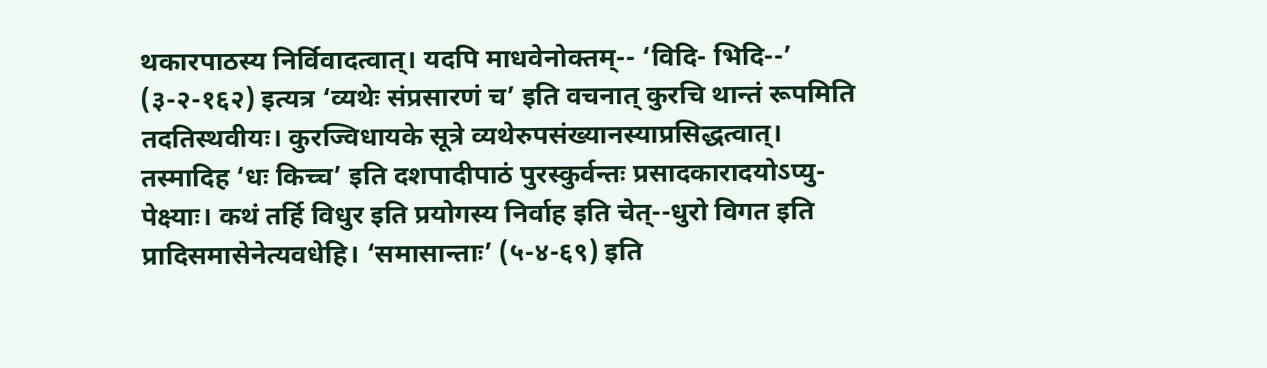थकारपाठस्य निर्विवादत्वात्। यदपि माधवेनोक्तम्-- ‘विदि- भिदि--’ (३-२-१६२) इत्यत्र ‘व्यथेः संप्रसारणं च’ इति वचनात् कुरचि थान्तं रूपमिति तदतिस्थवीयः। कुरज्विधायके सूत्रे व्यथेरुपसंख्यानस्याप्रसिद्धत्वात्। तस्मादिह ‘धः किच्च’ इति दशपादीपाठं पुरस्कुर्वन्तः प्रसादकारादयोऽप्यु- पेक्ष्याः। कथं तर्हि विधुर इति प्रयोगस्य निर्वाह इति चेत्--धुरो विगत इति प्रादिसमासेनेत्यवधेहि। ‘समासान्ताः’ (५-४-६९) इति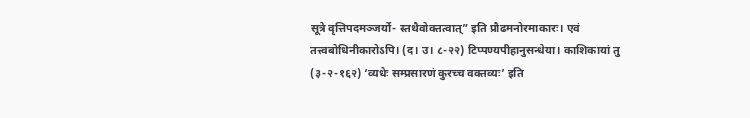सूत्रे वृत्तिपदमञ्जर्यो- स्तथैवोक्तत्वात्” इति प्रौढमनोरमाकारः। एवं तत्त्वबोधिनीकारोऽपि। (द। उ। ८-२२) टिप्पण्यपीहानुसन्धेया। काशिकायां तु (३-२-१६२) ‘व्यधेः सम्प्रसारणं कुरच्च वक्तव्यः’ इति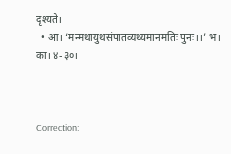दृश्यते।
  • आ। ‘मन्मथायुथसंपातव्यथ्यमानमतिः पुनः।।’ भ। का। ४-३०।



Correction: